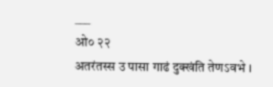___
ओ० २२
अतरंतस्स उ पासा गाढं दुक्खंति तेणऽवभे ।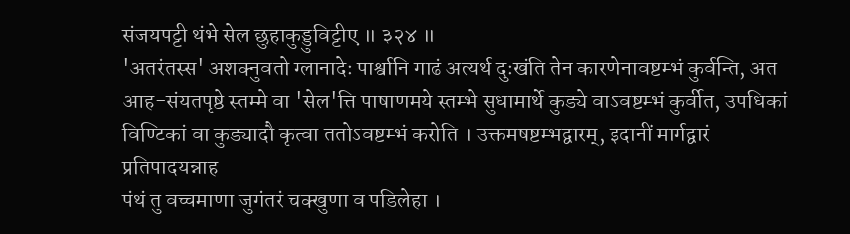संजयपट्टी थंभे सेल छुहाकुड्डुविट्टीए ॥ ३२४ ॥
'अतरंतस्स' अशक्नुवतो ग्लानादेः पार्श्वानि गाढं अत्यर्थ दुःखंति तेन कारणेनावष्टम्भं कुर्वन्ति, अत आह-संयतपृष्ठे स्तम्मे वा 'सेल'त्ति पाषाणमये स्तम्भे सुधामार्थे कुड्ये वाऽवष्टम्भं कुर्वीत, उपधिकां विण्टिकां वा कुड्यादौ कृत्वा ततोऽवष्टम्भं करोति । उक्तमषष्टम्भद्वारम्, इदानीं मार्गद्वारं प्रतिपादयन्नाह
पंथं तु वच्चमाणा जुगंतरं चक्खुणा व पडिलेहा ।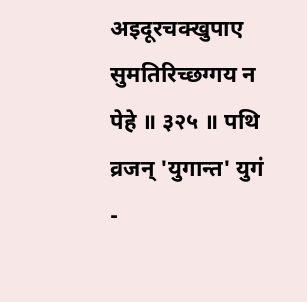अइदूरचक्खुपाए सुमतिरिच्छग्गय न पेहे ॥ ३२५ ॥ पथि व्रजन् 'युगान्त' युगं -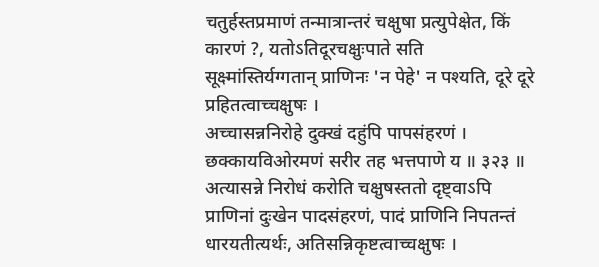चतुर्हस्तप्रमाणं तन्मात्रान्तरं चक्षुषा प्रत्युपेक्षेत, किं कारणं ?, यतोऽतिदूरचक्षुःपाते सति सूक्ष्मांस्तिर्यग्गतान् प्राणिनः 'न पेहे' न पश्यति, दूरे दूरे प्रहितत्वाच्चक्षुषः ।
अच्चासन्ननिरोहे दुक्खं दहुंपि पापसंहरणं । छक्कायविओरमणं सरीर तह भत्तपाणे य ॥ ३२३ ॥
अत्यासन्ने निरोधं करोति चक्षुषस्ततो दृष्ट्वाऽपि प्राणिनां दुःखेन पादसंहरणं, पादं प्राणिनि निपतन्तं धारयतीत्यर्थः, अतिसन्निकृष्टत्वाच्चक्षुषः ।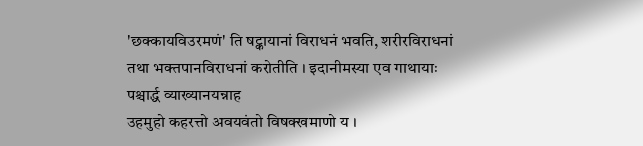'छक्कायविउरमणं' ति षट्कायानां विराधनं भवति, शरीरविराधनां तथा भक्तपानविराधनां करोतीति । इदानीमस्या एव गाथायाः पश्चार्द्ध व्याख्यानयन्नाह
उहमुहो कहरत्तो अवयवंतो विषक्खमाणो य ।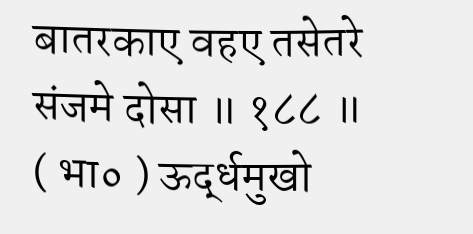बातरकाए वहए तसेतरे संजमे दोसा ॥ १८८ ॥ ( भा० ) ऊर्द्धमुखो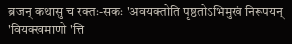ब्रजन् कथासु च रक्तः-सकः 'अवयक्तोति पृष्ठतोऽभिमुखं निरूपयन् 'वियक्खमाणो 'त्ति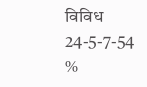विविध
24-5-7-54
%